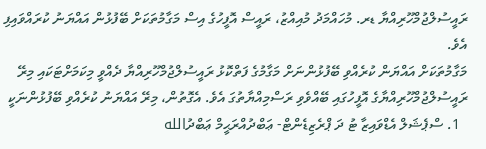ރައީސުލްޖުމްހޫރިއްޔާ ޑރ. މުހައްމަދު މުއިއްޒު، ރައީސް އޮފީހުގެ އިސް މަގާމުތަކަށް ބޭފުޅުން އައްޔަނު ކުރައްވައިފި އެވެ.
މަގާމުތަކަށް އައްޔަން ކުރެއްވި ބޭފުޅުންނަށް މަގާމުގެ ފަތްކޮޅު ރައީސުލްޖުމްހޫރިއްޔާ ދެއްވީ މިކަމަށްޓަކައި މިރޭ ރައީސުލްޖުމްހޫރިއްޔާގެ އޮފީހުގައި ބޭއްވެވި ރަސްމިއްޔާތުގަ އެވެ. އެގޮތުން، މިރޭ އައްޔަނު ކުރެއްވި ބޭފުޅުންނަކީ
  1. ސްޕެޝަލް އެޑްވައިޒާ ޓު ދަ ޕްރެޒިޑެންޓް- ޢަބްދުއްރަޙީމް ޢަބްދުالله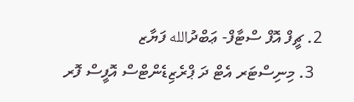2. ޗީފް އޮފް ސްޓާފް- ޢަބްދުالله ފަޔާޒ
  3. މިނިސްޓަރ އެޓް ދަ ޕްރެޒިޑެންޓްސް އޮފީސް ފޮރ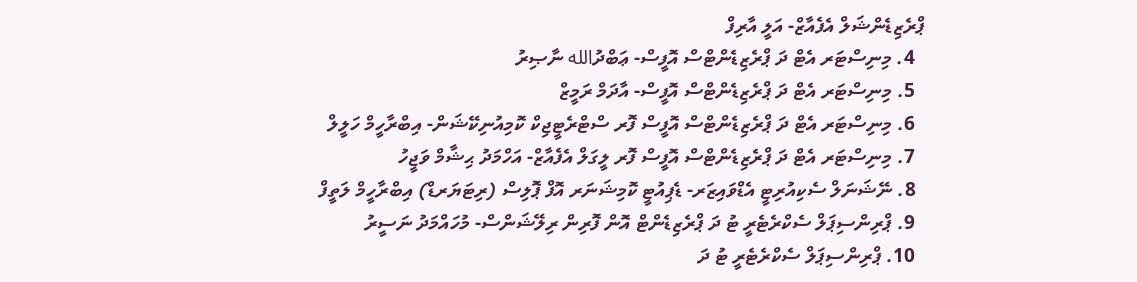ޕްރެޒިޑެންޝަލް އެފެއާޒް- އަލީ އާރިފް
  4. މިނިސްޓަރ އެޓް ދަ ޕްރެޒިޑެންޓްސް އޮފީސް- ޢަބްދުالله ނާޞިރު
  5. މިނިސްޓަރ އެޓް ދަ ޕްރެޒިޑެންޓްސް އޮފީސް- އާދަމް ރަމީޒް
  6. މިނިސްޓަރ އެޓް ދަ ޕްރެޒިޑެންޓްސް އޮފީސް ފޮރ ސްޓްރެޓީޖިކް ކޮމިއުނިކޭޝަން- އިބްރާހީމް ހަލީލް
  7. މިނިސްޓަރ އެޓް ދަ ޕްރެޒިޑެންޓްސް އޮފީސް ފޮރ ލީގަލް އެފެއާޒް- އަހްމަދު ޙިޝާމް ވަޖީހު
  8. ނޭޝަނަލް ސެކިއުރިޓީ އެޑްވައިޒަރ- ޑެޕިއުޓީ ކޮމިޝަނަރ އޮފް ޕޮލިސް (ރިޓަޔަރޑް) އިބްރާހީމް ލަތީފް
  9. ޕްރިންސިޕަލް ސެކްރެޓެރީ ޓު ދަ ޕްރެޒިޑެންޓް އޮން ފޮރިން ރިލޭޝަންސް- މުހައްމަދު ނަސީރު
  10. ޕްރިންސިޕަލް ސެކްރެޓެރީ ޓު ދަ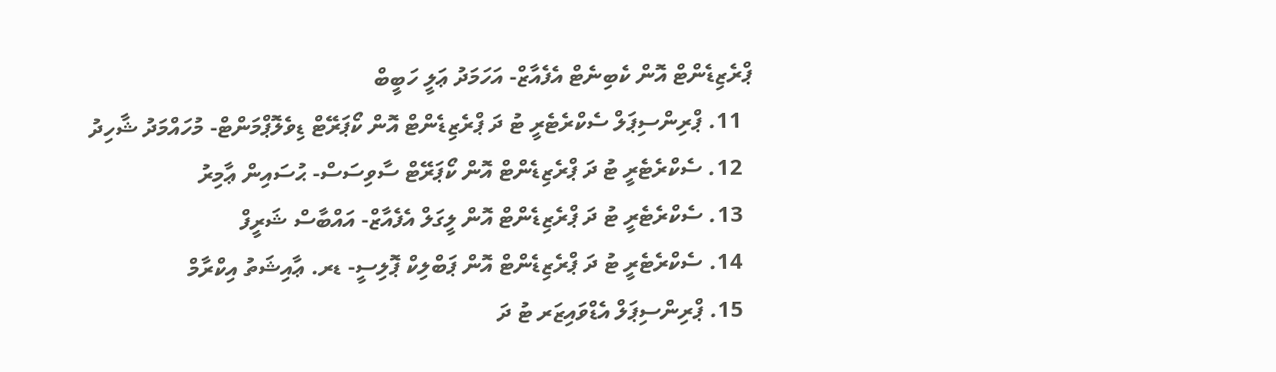ޕްރެޒިޑެންޓް އޮން ކެބިނެޓް އެފެއާޒް- އަހަމަދު ޢަލީ ހަބީބް
  11. ޕްރިންސިޕަލް ސެކްރެޓެރީ ޓު ދަ ޕްރެޒިޑެންޓް އޮން ކޯޕަރޭޓް ޑިވެލޮޕްމަންޓް- މުހައްމަދު ޝާހިދު
  12. ސެކްރެޓެރީ ޓު ދަ ޕްރެޒިޑެންޓް އޮން ކޯޕަރޭޓް ސާވިސަސް- ޙުސައިން ޢާމިރު
  13. ސެކްރެޓެރީ ޓު ދަ ޕްރެޒިޑެންޓް އޮން ލީގަލް އެފެއާޒް- އައްބާސް ޝަރީފް
  14. ސެކްރެޓެރީ ޓު ދަ ޕްރެޒިޑެންޓް އޮން ޕަބްލިކް ޕޮލިސީ- ޑރ. ޢާއިޝަތު އިކްރާމް
  15. ޕްރިންސިޕަލް އެޑްވައިޒަރ ޓު ދަ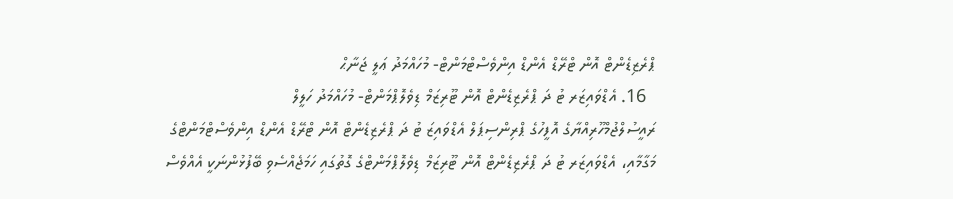ޕްރެޒިޑެންޓް އޮން ޓްރޭޑް އެންޑް އިންވެސްޓްމަންޓް- މުހައްމަދު ޢަލީ ޖަނާޙް
  16. އެޑްވައިޒަރ ޓު ދަ ޕްރެޒިޑެންޓް އޮން ޓޫރިޒަމް ޑިވެލޮޕްމަންޓް- މުހައްމަދު ހަލީލް
ރައީސުލްޖުމްހޫރިއްޔާގެ އޮފީހުގެ ޕްރިންސިޕަލް އެޑްވައިޒަ ޓު ދަ ޕްރެޒިޑެންޓް އޮން ޓްރޭޑް އެންޑް އިންވެސްޓްމަންޓްގެ މަގާމާއި، އެޑްވައިޒަރ ޓު ދަ ޕްރެޒިޑެންޓް އޮން ޓޫރިޒަމް ޑިވެލޮޕްމަންޓްގެ ގޮތުގައި ހަމަޖެއްސެވި ބޭފުޅުންނަކީ އެއްވެސް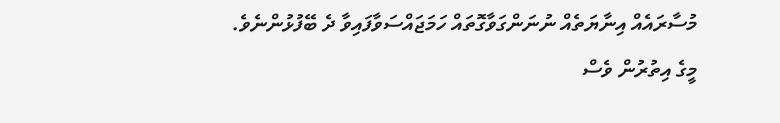މުސާރައެއް އިނާޔަތެއް ނުނަންގަވާގޮތައް ހަމަޖައްސަވާފައިވާ ދެ ބޭފުޅުންނެވެ.
މީގެ އިތުރުން ވެސް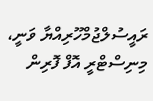ރައީސުލްޖުމްހޫރިއްޔާ ވަނީ، މިނިސްޓްރީ އޮފް ފޮރިން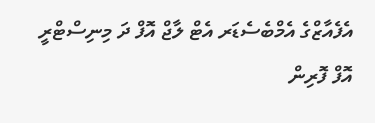އެފެއާޒްގެ އެމްބެސެޑަރ އެޓް ލާޖް އޮފް ދަ މިނިސްޓްރީ އޮފް ފޮރިން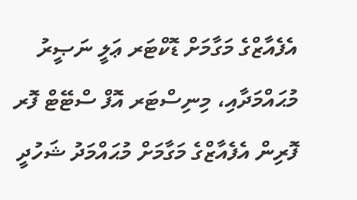އެފެއާޒްގެ މަގާމަށް ޑޮކްޓަރ ޢަލީ ނަޞީރު މުޙައްމަދާއި، މިނިސްޓަރ އޮފް ސްޓޭޓް ފޮރ ފޮރިން އެފެއާޒްގެ މަގާމަށް މުޙައްމަދު ޝަހުދީ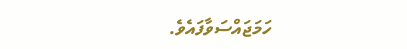ހަމަޖައްސަވާފައެވެ.